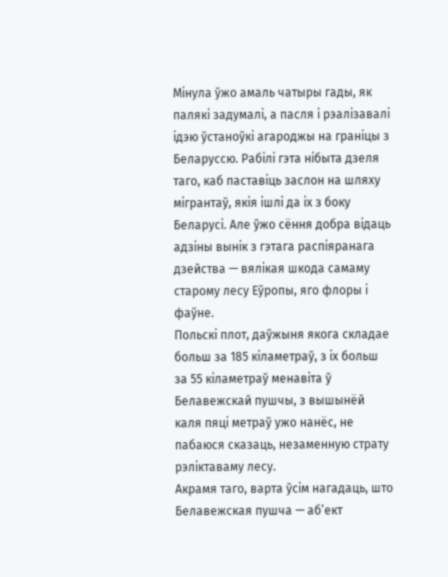Мінула ўжо амаль чатыры гады, як палякі задумалі, а пасля і рэалізавалі ідэю ўстаноўкі агароджы на граніцы з Беларуссю. Рабілі гэта нібыта дзеля таго, каб паставіць заслон на шляху мігрантаў, якія ішлі да іх з боку Беларусі. Але ўжо сёння добра відаць адзіны вынік з гэтага распіяранага дзейства — вялікая шкода самаму старому лесу Еўропы, яго флоры і фаўне.
Польскі плот, даўжыня якога складае больш за 185 кіламетраў, з іх больш за 55 кіламетраў менавіта ў Белавежскай пушчы, з вышынёй каля пяці метраў ужо нанёс, не пабаюся сказаць, незаменную страту рэліктаваму лесу.
Акрамя таго, варта ўсім нагадаць, што Белавежская пушча — аб’ект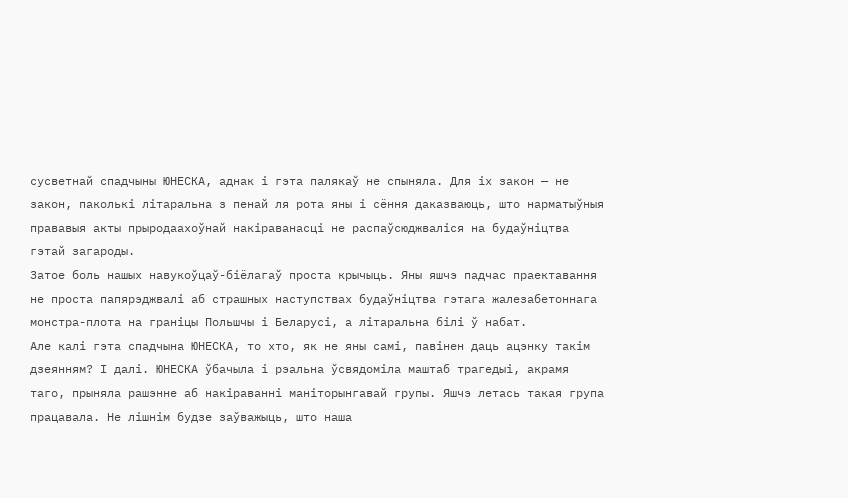сусветнай спадчыны ЮНЕСКА, аднак і гэта палякаў не спыняла. Для іх закон — не закон, паколькі літаральна з пенай ля рота яны і сёння даказваюць, што нарматыўныя прававыя акты прыродаахоўнай накіраванасці не распаўсюджваліся на будаўніцтва гэтай загароды.
Затое боль нашых навукоўцаў-біёлагаў проста крычыць. Яны яшчэ падчас праектавання не проста папярэджвалі аб страшных наступствах будаўніцтва гэтага жалезабетоннага монстра-плота на граніцы Польшчы і Беларусі, а літаральна білі ў набат.
Але калі гэта спадчына ЮНЕСКА, то хто, як не яны самі, павінен даць ацэнку такім дзеянням? І далі. ЮНЕСКА ўбачыла і рэальна ўсвядоміла маштаб трагедыі, акрамя таго, прыняла рашэнне аб накіраванні маніторынгавай групы. Яшчэ летась такая група працавала. Не лішнім будзе заўважыць, што наша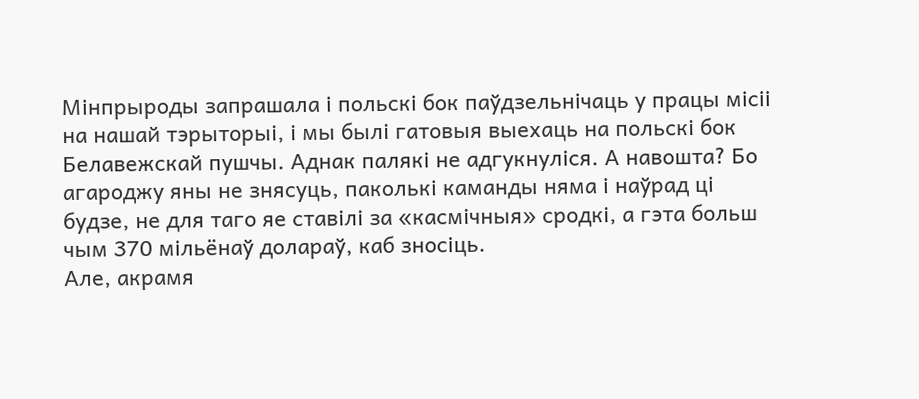Мінпрыроды запрашала і польскі бок паўдзельнічаць у працы місіі на нашай тэрыторыі, і мы былі гатовыя выехаць на польскі бок Белавежскай пушчы. Аднак палякі не адгукнуліся. А навошта? Бо агароджу яны не знясуць, паколькі каманды няма і наўрад ці будзе, не для таго яе ставілі за «касмічныя» сродкі, а гэта больш чым 370 мільёнаў долараў, каб зносіць.
Але, акрамя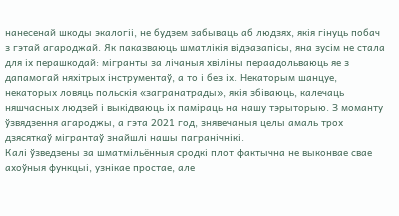нанесенай шкоды экалогіі, не будзем забываць аб людзях, якія гінуць побач з гэтай агароджай. Як паказваюць шматлікія відэазапісы, яна зусім не стала для іх перашкодай: мігранты за лічаныя хвіліны пераадольваюць яе з дапамогай няхітрых інструментаў, а то і без іх. Некаторым шанцуе, некаторых ловяць польскія «загранатрады», якія збіваюць, калечаць няшчасных людзей і выкідваюць іх паміраць на нашу тэрыторыю. З моманту ўзвядзення агароджы, а гэта 2021 год, знявечаныя целы амаль трох дзясяткаў мігрантаў знайшлі нашы пагранічнікі.
Калі ўзведзены за шматмільённыя сродкі плот фактычна не выконвае свае ахоўныя функцыі, узнікае простае, але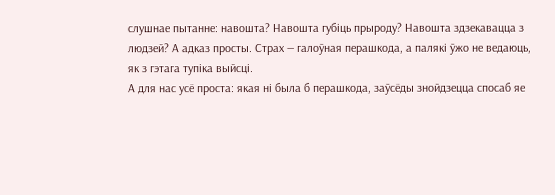слушнае пытанне: навошта? Навошта губіць прыроду? Навошта здзекавацца з людзей? А адказ просты. Страх — галоўная перашкода, а палякі ўжо не ведаюць, як з гэтага тупіка выйсці.
А для нас усё проста: якая ні была б перашкода, заўсёды знойдзецца спосаб яе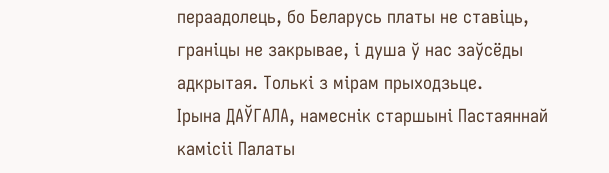пераадолець, бо Беларусь платы не ставіць, граніцы не закрывае, і душа ў нас заўсёды адкрытая. Толькі з мірам прыходзьце.
Ірына ДАЎГАЛА, намеснік старшыні Пастаяннай камісіі Палаты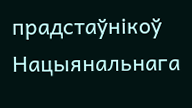прадстаўнікоў Нацыянальнага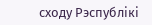сходу Рэспублікі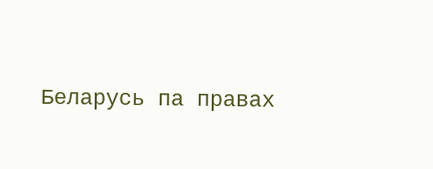Беларусь па правах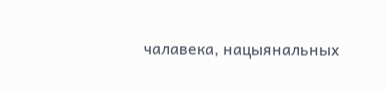чалавека, нацыянальных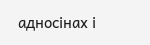адносінах і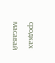сродках масавай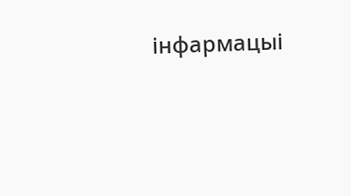інфармацыі